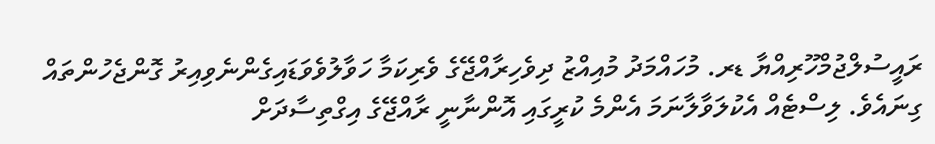ރައީސުލްޖުމްހޫރިއްޔާ ޑރ. މުހައްމަދު މުއިއްޒު ދިވެހިރާއްޖޭގެ ވެރިކަމާ ހަވާލުވެވަޑައިގެންނެވިއިރު ގޮންޖެހުންތައް ގިނައެވެ. ލިސްޓެއް އެކުލަވާލާނަމަ އެންމެ ކުރީގައި އޮންނާނީ ރާއްޖޭގެ އިގްތިސާދަށް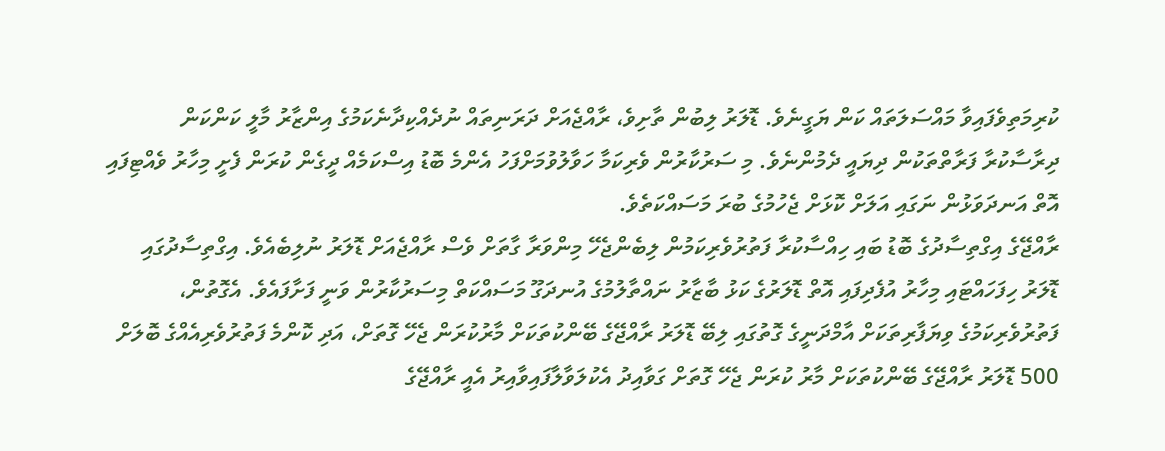ކުރިމަތިވެފައިވާ މައްސަލަތައް ކަން ޔަގީނެވެ. ޑޮލަރު ލިބުން ތާށިވެ، ރާއްޖެއަށް ދަރަނިތައް ނުދެއްކިދާނެކަމުގެ އިންޒާރު މާލީ ކަންކަން ދިރާސާކުރާ ފަރާތްތަކުން ދިޔައީ ދެމުންނެވެ. މި ސަރުކާރުން ވެރިކަމާ ހަވާލުވުމަށްފަހު އެންމެ ބޮޑު އިސްކަމެއް ދީގެން ކުރަން ފެށީ މިހާރު ވެއްޓިފައި އޮތް އަނދަވަޅުން ނަގައި އަލަށް ކޮޅަށް ޖެހުމުގެ ބުރަ މަސައްކަތެވެ.
ރާއްޖޭގެ އިގްތިސާދުގެ ބޮޑު ބައި ހިއްސާކުރާ ފަތުރުވެރިކަމުން ލިބެންޖެހޭ މިންވަރާ ގާތަށް ވެސް ރާއްޖެއަށް ޑޮލަރު ނުލިބެއެވެ. އިގްތިސާދުގައި ޑޮލަރު ހިފަހައްޓައި މިހާރު އުފެދިފައި އޮތް ޑޮލަރުގެ ކަޅު ބާޒާރު ނައްތާލުމުގެ އުނދަގޫ މަސައްކަތް މިސަރުކާރުން ވަނީ ފަށާފައެވެ. އެގޮތުން، ފަތުރުވެރިކަމުގެ ވިޔަފާރިތަކަށް އާމްދަނީގެ ގޮތުގައި ލިބޭ ޑޮލަރު ރާއްޖޭގެ ބޭންކުތަކަށް މާރުކުރަން ޖެހޭ ގޮތަށް، އަދި ކޮންމެ ފަތުރުވެރިއެއްގެ ބޮލަށް 500 ޑޮލަރު ރާއްޖޭގެ ބޭންކުތަކަށް މާރު ކުރަން ޖެހޭ ގޮތަށް ގަވާއިދު އެކުލަވާލާފައިވާއިރު އެއީ ރާއްޖޭގެ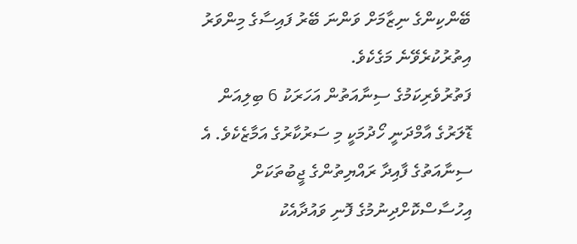ބޭންކިންގެ ނިޒާމަށް ވަންނަ ބޭރު ފައިސާގެ މިންވަރު އިތުރުކުރެވޭނެ މަގެކެވެ.
ފަތުރުވެރިކަމުގެ ސިނާއަތުން އަހަރަކު 6 ބިލިއަން ޑޮލަރުގެ އާމްދަނީ ހޯދުމަކީ މި ސަރުކާރުގެ އަމާޒެކެވެ. އެ ސިނާއަތުގެ ފާއިދާ ރައްޔިތުންގެ ޖީބުތަކަށް އިހުސާސްކޮށްދިނުމުގެ ފޮނި ވައުދާއެކު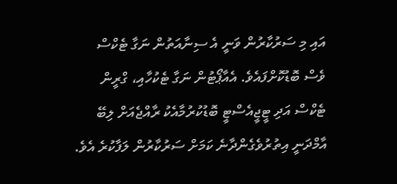އައި މި ސަރުކާރުން ވަނީ އެ ސިނާއަތުން ނަގާ ޓެކްސް ވެސް ބޮޑުކޮށްފައެވެ. އެއާޕޯޓުން ނަގާ ޓެކުހާއި، ގްރީން ޓެކްސް އަދި ޓީޖީއެސްޓީ ބޮޑުކުރުމާއެކު ރާއްޖެއަށް ލިބޭ އާމްދަނީ އިތުރުވެގެންދާނެ ކަމަށް ސަރުކާރުން ލަފާކުރެ އެވެ.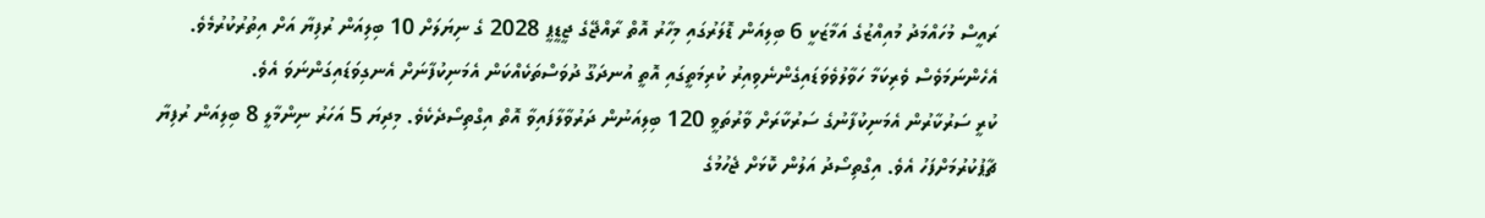ރައީސް މުހައްމަދު މުއިއްޒުގެ އަމާޒަކީ 6 ބިލިއަން ޑޮލަރުގައި މިހާރު އޮތް ރާއްޖޭގެ ޖީޑީޕީ 2028 ގެ ނިޔަލަށް 10 ބިލިއަން ރުފިޔާ އަށް އިތުރުކުރުމެވެ. އެހެންނަމަވެސް ވެރިކަމާ ހަވާލުވެވަޑައިގެންނެވިއިރު ކުރިމަތީގައި އޮތީ އުނދަގޫ ދުވަސްތަކެއްކަން އެމަނިކުފާނަށް އެނގިވަޑައިގަންނަވަ އެވެ.
ކުރީ ސަރުކާރުން އެމަނިކުފާނުގެ ސަރުކާރަށް ވާރުތަވީ 120 ބިލިއަނުން ދަރުވާލާފައިވާ އޮތް އިގްތިސޯދެކެވެ. މިދިޔަ 5 އަހަރު ނިންމާލީ 8 ބިލިއަން ރުފިޔާ ޗާޕުކުރުމަށްފަހު އެވެ. އިގްތިސޯދު އަލުން ކޮޅަށް ޖެހުމުގެ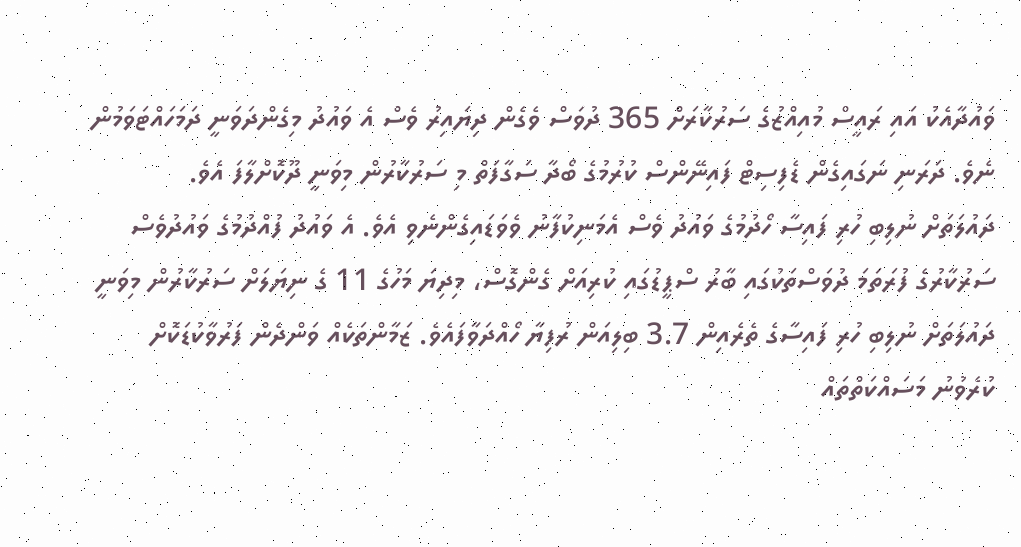ވައުދާއެކު އައި ރައީސް މުއިއްޒުގެ ސަރުކާރަށް 365 ދުވަސް ވެގެން ދިޔައިރު ވެސް އެ ވައުދު މިގެންދަވަނީ ދަމަހައްޓަވަމުން ނެވެ. ދަރަނި ނަގައިގެން ޑެފިސިޓް ފައިނޭންސް ކުރުމުގެ ބޯދާ ސަގާފަތް މި ސަރުކާރުން މިވަނީ ދޫކޮށްލާފަ އެވެ.
ދައުލަތަށް ނުލިބި ހުރި ފައިސާ ހޯދުމުގެ ވައުދު ވެސް އެމަނިކުފާނު ވެވަޑައިގެންނެވި އެވެ. އެ ވައުދު ފުއްދުމުގެ ވައުދުވެސް ސަރުކާރުގެ ފުރަތަމަ ދުވަސްތަކުގައި ބާރު ސްޕީޑުގައި ކުރިއަށް ގެންގޮސް، މިދިޔަ މަހުގެ 11 ގެ ނިޔަލަށް ސަރުކާރުން މިވަނީ ދައުލަތަށް ނުލިބި ހުރި ފައިސާގެ ތެރެއިން 3.7 ބިލިއަން ރުފިޔާ ހޯއްދަވާފައެވެ. ޒަމާންތަކެއް ވަންދެން ފަރުވާކުޑަކޮށް ކުރެވުނު މަސައްކަތްތައް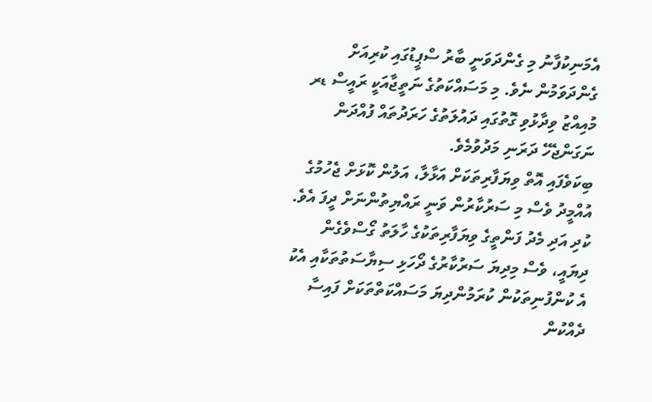އެމަނިކުފާނު މި ގެންދަވަނީ ބާރު ސްޕީޑުގައި ކުރިއަށް ގެންދަވަމުން ނެވެ. މި މަސައްކަތުގެ ނަތީޖާއަކީ ރައީސް ޑރ މުއިއްޒު ވިދާޅުވި ގޮތުގައި ދައުލަތުގެ ހަރަދުތައް ފުއްދަން ނަގަންޖެހޭ ދަރަނި މަދުވުމެވެ.
ބިކަވެފައި އޮތް ވިޔަފާރިތަކަށް އަޅާލާ، އަލުން ކޮޅަށް ޖެހުމުގެ އުއްމީދު ވެސް މި ސަރުކާރުން ވަނީ ރައްޔިތުންނަށް ދީފަ އެވެ. ކުދި އަދި މެދު ފަންތީގެ ވިޔަފާރިތަކުގެ ހާލަތު ގޯސްވެގެން ދިޔައީ، ވެސް މިދިޔަ ސަރުކާރުގެ ދޯހަޅި ސިޔާސަތުތަކާއި އެކު އެ ކުންފުނިތަކުން ކުރަމުންދިޔަ މަސައްކަތްތަކަށް ފައިސާ ދެއްކުން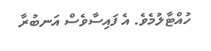ހުއްޓާލުމެވެ. އެ ފައިސާވެސް އަނބުރާ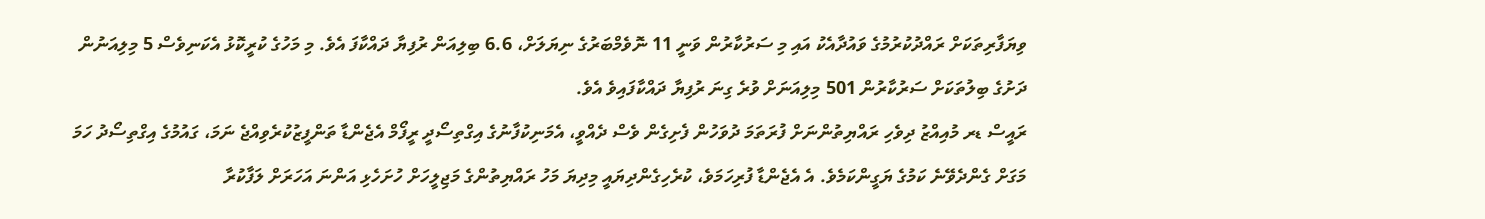ވިޔަފާރިތަކަށް ރައްދުކުރުމުގެ ވައުދާއެކު އައި މި ސަރުކާރުން ވަނީ 11 ނޮވެމްބަރުގެ ނިޔަލަށް، 6.6 ބިލިއަން ރުފިޔާ ދައްކާފަ އެވެ. މި މަހުގެ ކުރީކޮޅު އެކަނިވެސް 5 މިލިއަނުން ދަށުގެ ބިލުތަކަށް ސަރުކާރުން 501 މިލިއަނަށް ވުރެ ގިނަ ރުފިޔާ ދައްކާފައިވެ އެވެ.
ރައީސް ޑރ މުއިއްޒު ދިވެހި ރައްޔިތުންނަށް ފުރަތަމަ ދުވަހުން ފެށިގެން ވެސް ދެއްވީ، އެމަނިކުފާނުގެ އިގްތިސޯދީ ރީފޯމް އެޖެންޑާ ތަންފީޒުކުރެވިއްޖެ ނަމަ، ގައުމުގެ އިގްތިސޯދު ހަމަ މަގަށް ގެންދެވޭނެ ކަމުގެ ޔަގީންކަމެވެ. އެ އެޖެންޑާ ފުރިހަމަވެ، ކުރެހިގެންދިޔައީ މިދިޔަ މަހު ރައްޔިތުންގެ މަޖިލީހަށް ހުށަހެޅި އަންނަ އަހަރަށް ލަފާކުރާ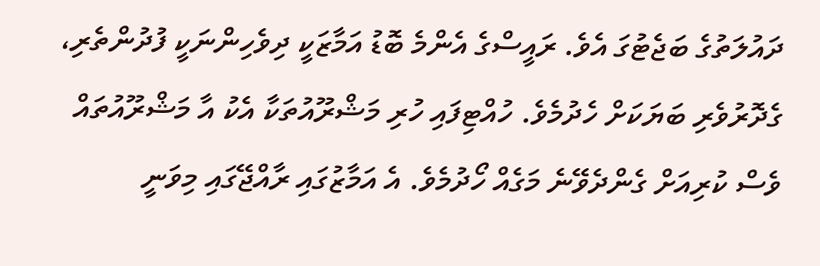ދައުލަތުގެ ބަޖެޓުގަ އެވެ. ރައީސްގެ އެންމެ ބޮޑު އަމާޒަކީ ދިވެހިންނަކީ ފުދުންތެރި، ގެދޮރުވެރި ބަޔަކަށް ހެދުމެވެ. ހުއްޓިފައި ހުރި މަޝްރޫއުތަކާ އެކު އާ މަޝްރޫއުތައް ވެސް ކުރިއަށް ގެންދެވޭނެ މަގެއް ހޯދުމެވެ. އެ އަމާޒުގައި ރާއްޖޭގައި މިވަނީ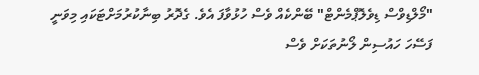"މޯލްޑިވްސް ޑިވެލޮޕްމެންޓް" ބޭންކެއް ވެސް ހުޅުވާފަ އެވެ. ގެދޮރު ބިނާކުރުމަށްޓަކައި މިވަނީ ފަސޭހަ ހައުސިން ލޯނުތަކަށް ވެސް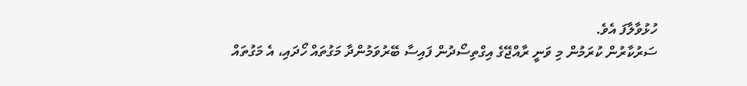ހުޅުވާލާފަ އެވެ.
ސަރުކާރުން ކުރަމުން މި ވަނީ ރާއްޖޭގެ އިގްތިސޯދުން ފައިސާ ބޭރުވަމުންދާ މަގުތައް ހޯދައި، އެ މަގުތައް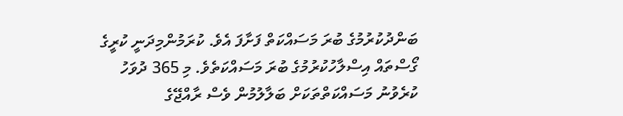ބަންދުކުރުމުގެ ބުރަ މަސައްކަތް ފަށާފަ އެވެ. ކުރަމުންމިދަނީ ކުރީގެ ގޯސްތައް އިސްލާހުކުރުމުގެ ބުރަ މަސައްކަތެވެ. މި 365 ދުވަހު ކުރެވުނު މަސައްކަތްތަކަށް ބަލާލުމުން ވެސް ރާއްޖޭގެ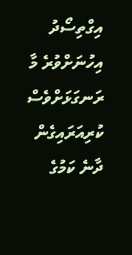އިގްތިސޯދު އިހުނަށްވުރެ މާ ރަނގަޅަށްވެސް ކުރިއަރައިގެން ދާނެ ކަމުގެ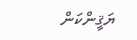ޔަޤީންކަން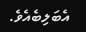އެބަލިބެއެވެ.